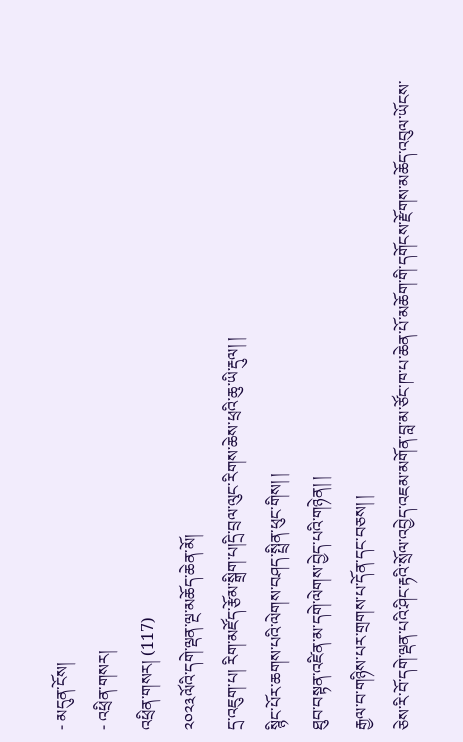- མདུན་ངོས།
- འཕྲིན་གསར།
འཕྲིན་གསར། (117)
༢༠༢༣ལོའི་དགེ་ལྡན་ལྔ་མཆོད་ཆེན་མོ།
དྲ་འཇུག་པ། རིག་མཛོད་རྩོམ་སྒྲིག་པ།དྲི་བྲལ་ལུང་རིགས་ཆེས་ཕྲའི་ཆུ་ཡི་རྡུལ། །
སྙིང་པོར་ཆགས་པའི་ལེགས་བཤད་སྤྲིན་ཕུང་གིས། །
ཐུབ་བསྟན་འཛིན་མ་དགེ་ལེགས་བྱེད་པའི་གཉེན། །
རྒྱལ་བ་གཉིས་པར་གྲགས་པ་དོན་དང་བཅས། །
ཅེས་རི་བོ་དགེ་ལྡན་པའི་ཤིང་རྟའི་སྲོལ་འབྱེད་འཇམ་མགོན་བླ་མ་ཙོང་ཁ་པ་ཆེན་པོ་མཆོག་གི་དགོངས་རྫོགས་མཆོད་འབུལ་ཡོངས་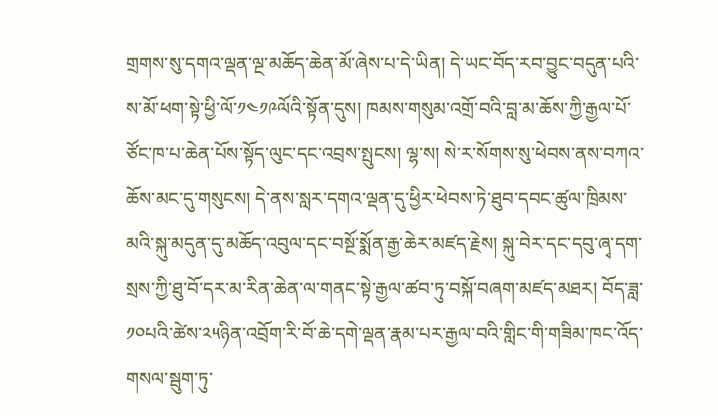གྲགས་སུ་དགའ་ལྡན་ལྔ་མཆོད་ཆེན་མོ་ཞེས་པ་དེ་ཡིན། དེ་ཡང་བོད་རབ་བྱུང་བདུན་པའི་ས་མོ་ཕག་སྟེ་ཕྱི་ལོ་༡༤༡༩ལོའི་སྟོན་དུས། ཁམས་གསུམ་འགྲོ་བའི་བླ་མ་ཆོས་ཀྱི་རྒྱལ་པོ་ཙོང་ཁ་པ་ཆེན་པོས་སྟོད་ལུང་དང་འབྲས་སྤུངས། ལྷ་ས། སེ་ར་སོགས་སུ་ཕེབས་ནས་བཀའ་ཆོས་མང་དུ་གསུངས། དེ་ནས་སླར་དགའ་ལྡན་དུ་ཕྱིར་ཕེབས་ཏེ་ཐུབ་དབང་ཚུལ་ཁྲིམས་མའི་སྐུ་མདུན་དུ་མཆོད་འབུལ་དང་བསྔོ་སྨོན་རྒྱ་ཆེར་མཛད་རྗེས། སྐུ་བེར་དང་དབུ་ཞྭ་དག་སྲས་ཀྱི་ཐུ་བོ་དར་མ་རིན་ཆེན་ལ་གནང་སྟེ་རྒྱལ་ཚབ་ཏུ་བསྐོ་བཞག་མཛད་མཐར། བོད་ཟླ་༡༠པའི་ཚེས་༢༥ཉིན་འབྲོག་རི་བོ་ཆེ་དགེ་ལྡན་རྣམ་པར་རྒྱལ་བའི་གླིང་གི་གཟིམ་ཁང་འོད་གསལ་སྦུག་ཏུ་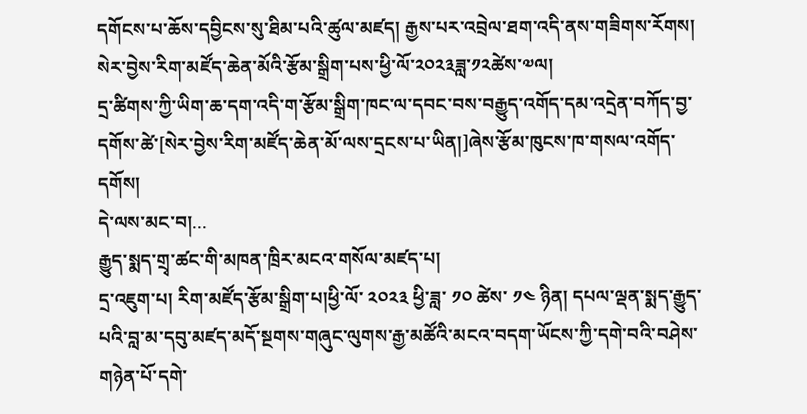དགོངས་པ་ཆོས་དབྱིངས་སུ་ཐིམ་པའི་ཚུལ་མཛད། རྒྱས་པར་འབྲེལ་ཐག་འདི་ནས་གཟིགས་རོགས།
སེར་བྱེས་རིག་མཛོད་ཆེན་མོའི་རྩོམ་སྒྲིག་པས་ཕྱི་ལོ་༢༠༢༣ཟླ་༡༢ཚེས་༧ལ།
དྲ་ཚིགས་ཀྱི་ཡིག་ཆ་དག་འདི་ག་རྩོམ་སྒྲིག་ཁང་ལ་དབང་བས་བརྒྱུད་འགོད་དམ་འདྲེན་བཀོད་བྱ་དགོས་ཚེ་[སེར་བྱེས་རིག་མཛོད་ཆེན་མོ་ལས་དྲངས་པ་ཡིན།]ཞེས་རྩོམ་ཁུངས་ཁ་གསལ་འགོད་དགོས།
དེ་ལས་མང་བ།...
རྒྱུད་སྨད་གྲྭ་ཚང་གི་མཁན་ཁྲིར་མངའ་གསོལ་མཛད་པ།
དྲ་འཇུག་པ། རིག་མཛོད་རྩོམ་སྒྲིག་པ།ཕྱི་ལོ་ ༢༠༢༣ ཕྱི་ཟླ་ ༡༠ ཚེས་ ༡༤ ཉིན། དཔལ་ལྡན་སྨད་རྒྱུད་པའི་བླ་མ་དབུ་མཛད་མདོ་སྔགས་གཞུང་ལུགས་རྒྱ་མཚོའི་མངའ་བདག་ཡོངས་ཀྱི་དགེ་བའི་བཤེས་གཉེན་པོ་དགེ་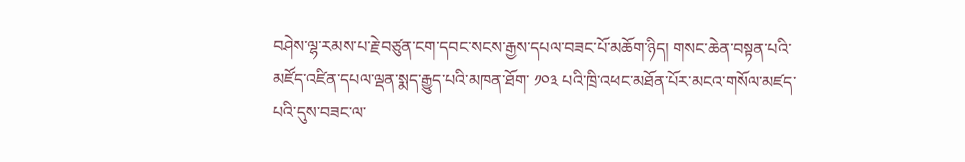བཤེས་ལྷ་རམས་པ་རྗེ་བཙུན་ངག་དབང་སངས་རྒྱས་དཔལ་བཟང་པོ་མཆོག་ཉིད། གསང་ཆེན་བསྟན་པའི་མཛོད་འཛིན་དཔལ་ལྡན་སྨད་རྒྱུད་པའི་མཁན་ཐོག་ ༡༠༣ པའི་ཁྲི་འཕང་མཐོན་པོར་མངའ་གསོལ་མཛད་པའི་དུས་བཟང་ལ་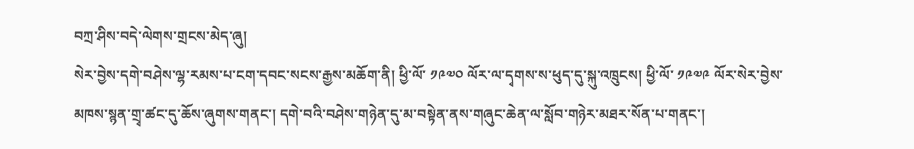བཀྲ་ཤིས་བདེ་ལེགས་གྲངས་མེད་ཞུ།
སེར་བྱེས་དགེ་བཤེས་ལྷ་རམས་པ་ངག་དབང་སངས་རྒྱས་མཆོག་ནི། ཕྱི་ལོ་ ༡༩༧༠ ལོར་ལ་དྭགས་ས་ཕུད་དུ་སྐུ་འཁྲུངས། ཕྱི་ལོ་ ༡༩༧༩ ལོར་སེར་བྱེས་མཁས་སྙན་གྲྭ་ཚང་དུ་ཆོས་ཞུགས་གནང་། དགེ་བའི་བཤེས་གཉེན་དུ་མ་བསྟེན་ནས་གཞུང་ཆེན་ལ་སློབ་གཉེར་མཐར་སོན་པ་གནང་།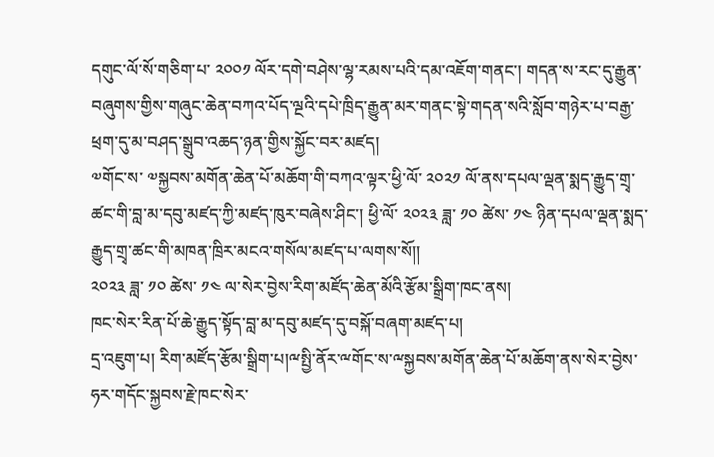དགུང་ལོ་སོ་གཅིག་པ་ ༢༠༠༡ ལོར་དགེ་བཤེས་ལྷ་རམས་པའི་དམ་འཇོག་གནང་། གདན་ས་རང་དུ་རྒྱུན་བཞུགས་གྱིས་གཞུང་ཆེན་བཀའ་པོད་ལྔའི་དཔེ་ཁྲིད་རྒྱུན་མར་གནང་སྟེ་གདན་སའི་སློབ་གཉེར་པ་བརྒྱ་ཕྲག་དུ་མ་བཤད་སྒྲུབ་འཆད་ཉན་གྱིས་སྐྱོང་བར་མཛད།
༧གོང་ས་ ༧སྐྱབས་མགོན་ཆེན་པོ་མཆོག་གི་བཀའ་ལྟར་ཕྱི་ལོ་ ༢༠༢༡ ལོ་ནས་དཔལ་ལྡན་སྨད་རྒྱུད་གྲྭ་ཚང་གི་བླ་མ་དབུ་མཛད་ཀྱི་མཛད་ཁུར་བཞེས་ཤིང་། ཕྱི་ལོ་ ༢༠༢༣ ཟླ་ ༡༠ ཚེས་ ༡༤ ཉིན་དཔལ་ལྡན་སྨད་རྒྱུད་གྲྭ་ཚང་གི་མཁན་ཁྲིར་མངའ་གསོལ་མཛད་པ་ལགས་སོ།།
༢༠༢༣ ཟླ་ ༡༠ ཚེས་ ༡༤ ལ་སེར་བྱེས་རིག་མཛོད་ཆེན་མོའི་རྩོམ་སྒྲིག་ཁང་ནས།
ཁང་སེར་རིན་པོ་ཆེ་རྒྱུད་སྟོད་བླ་མ་དབུ་མཛད་དུ་བསྐོ་བཞག་མཛད་པ།
དྲ་འཇུག་པ། རིག་མཛོད་རྩོམ་སྒྲིག་པ།ྋསྤྱི་ནོར་ྋགོང་ས་ྋསྐྱབས་མགོན་ཆེན་པོ་མཆོག་ནས་སེར་བྱེས་ཧར་གདོང་སྐྱབས་རྗེ་ཁང་སེར་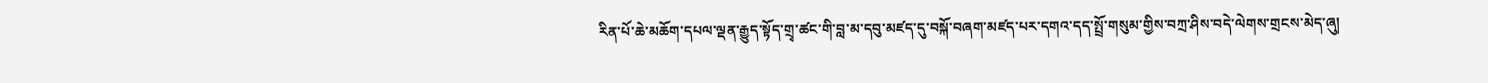རིན་པོ་ཆེ་མཆོག་དཔལ་ལྡན་རྒྱུད་སྟོད་གྲྭ་ཚང་གི་བླ་མ་དབུ་མཛད་དུ་བསྐོ་བཞག་མཛད་པར་དགའ་དད་སྤྲོ་གསུམ་གྱིས་བཀྲ་ཤིས་བདེ་ལེགས་གྲངས་མེད་ཞུ།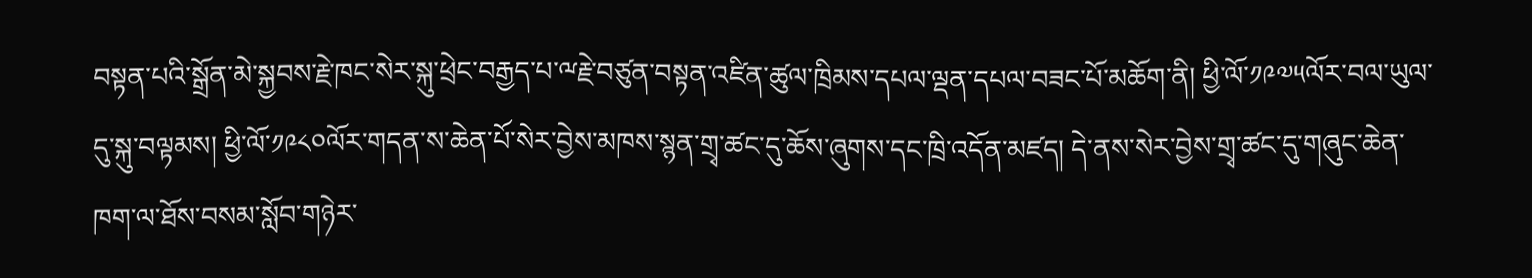བསྟན་པའི་སྒྲོན་མེ་སྐྱབས་རྗེ་ཁང་སེར་སྐུ་ཕྲེང་བརྒྱད་པ་ྋརྗེ་བཙུན་བསྟན་འཛིན་ཚུལ་ཁྲིམས་དཔལ་ལྡན་དཔལ་བཟང་པོ་མཆོག་ནི། ཕྱི་ལོ་༡༩༧༥ལོར་བལ་ཡུལ་དུ་སྐུ་བལྟམས། ཕྱི་ལོ་༡༩༨༠ལོར་གདན་ས་ཆེན་པོ་སེར་བྱེས་མཁས་སྙན་གྲྭ་ཚང་དུ་ཆོས་ཞུགས་དང་ཁྲི་འདོན་མཛད། དེ་ནས་སེར་བྱེས་གྲྭ་ཚང་དུ་གཞུང་ཆེན་ཁག་ལ་ཐོས་བསམ་སློབ་གཉེར་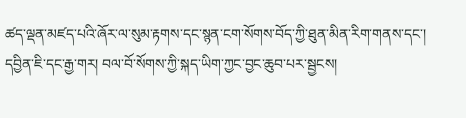ཚད་ལྡན་མཛད་པའི་ཞོར་ལ་སུམ་རྟགས་དང་སྙན་ངག་སོགས་བོད་ཀྱི་ཐུན་མིན་རིག་གནས་དང་། དབྱིན་ཇི་དང་རྒྱ་གར། བལ་བོ་སོགས་ཀྱི་སྐད་ཡིག་ཀྱང་བྱང་ཆུབ་པར་སྦྱངས།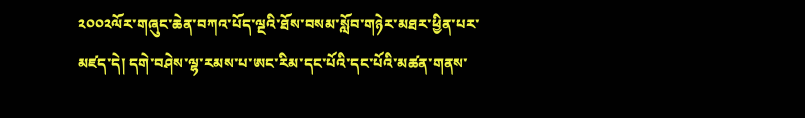༢༠༠༢ལོར་གཞུང་ཆེན་བཀའ་པོད་ལྔའི་ཐོས་བསམ་སློབ་གཉེར་མཐར་ཕྱིན་པར་མཛད་དེ། དགེ་བཤེས་ལྷ་རམས་པ་ཨང་རིམ་དང་པོའི་དང་པོའི་མཚན་གནས་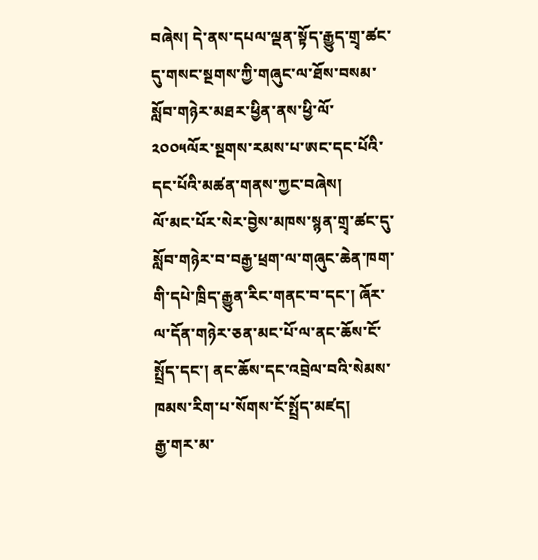བཞེས། དེ་ནས་དཔལ་ལྡན་སྟོད་རྒྱུད་གྲྭ་ཚང་དུ་གསང་སྔགས་ཀྱི་གཞུང་ལ་ཐོས་བསམ་སློབ་གཉེར་མཐར་ཕྱིན་ནས་ཕྱི་ལོ་༢༠༠༥ལོར་སྔགས་རམས་པ་ཨང་དང་པོའི་དང་པོའི་མཚན་གནས་ཀྱང་བཞེས།
ལོ་མང་པོར་སེར་བྱེས་མཁས་སྙན་གྲྭ་ཚང་དུ་སློབ་གཉེར་བ་བརྒྱ་ཕྲག་ལ་གཞུང་ཆེན་ཁག་གི་དཔེ་ཁྲིད་རྒྱུན་རིང་གནང་བ་དང་། ཞོར་ལ་དོན་གཉེར་ཅན་མང་པོ་ལ་ནང་ཆོས་ངོ་སྤྲོད་དང་། ནང་ཆོས་དང་འབྲེལ་བའི་སེམས་ཁམས་རིག་པ་སོགས་ངོ་སྤྲོད་མཛད།
རྒྱ་གར་མ་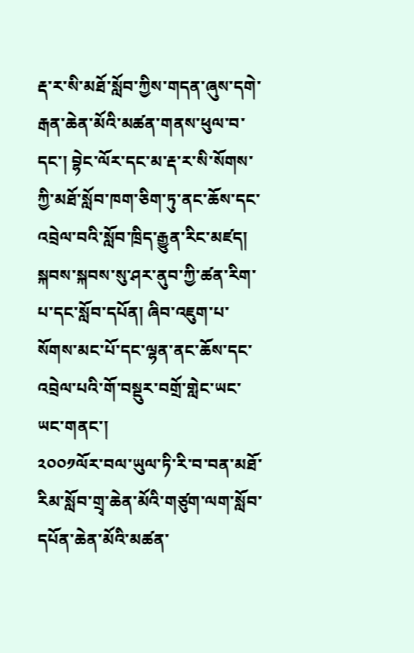རྡ་ར་སི་མཐོ་སློབ་ཀྱིས་གདན་ཞུས་དགེ་རྒན་ཆེན་མོའི་མཚན་གནས་ཕུལ་བ་དང་། བྷེང་ལོར་དང་མ་རྡ་ར་སི་སོགས་ཀྱི་མཐོ་སློབ་ཁག་ཅིག་ཏུ་ནང་ཆོས་དང་འབྲེལ་བའི་སློབ་ཁྲིད་རྒྱུན་རིང་མཛད། སྐབས་སྐབས་སུ་ཤར་ནུབ་ཀྱི་ཚན་རིག་པ་དང་སློབ་དཔོན། ཞིབ་འཇུག་པ་སོགས་མང་པོ་དང་ལྷན་ནང་ཆོས་དང་འབྲེལ་པའི་གོ་བསྡུར་བགྲོ་གླེང་ཡང་ཡང་གནང་།
༢༠༠༡ལོར་བལ་ཡུལ་ཏི་རི་བ་བན་མཐོ་རིམ་སློབ་གྲྭ་ཆེན་མོའི་གཙུག་ལག་སློབ་དཔོན་ཆེན་མོའི་མཚན་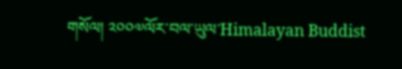གསོལ། ༢༠༠༧ལོར་བལ་ཡུལ་Himalayan Buddist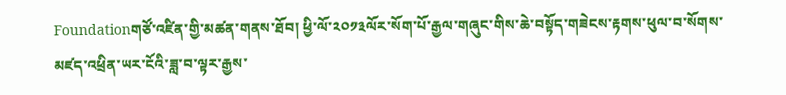Foundationགཙོ་འཛིན་གྱི་མཚན་གནས་ཐོབ། ཕྱི་ལོ་༢༠༡༣ལོར་སོག་པོ་རྒྱལ་གཞུང་གིས་ཆེ་བསྟོད་གཟེངས་རྟགས་ཕུལ་བ་སོགས་མཛད་འཕྲིན་ཡར་ངོའི་ཟླ་བ་ལྟར་རྒྱས་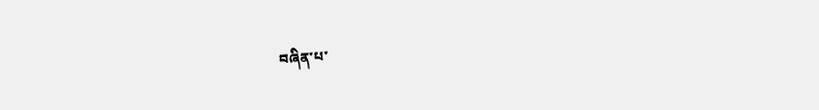བཞིན་པ་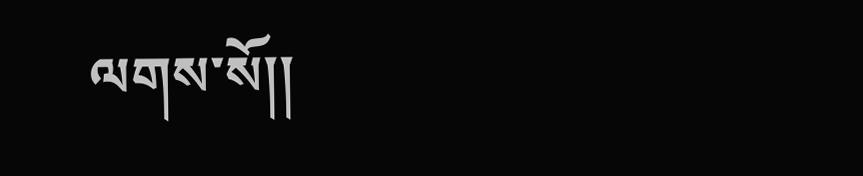ལགས་སོ།།